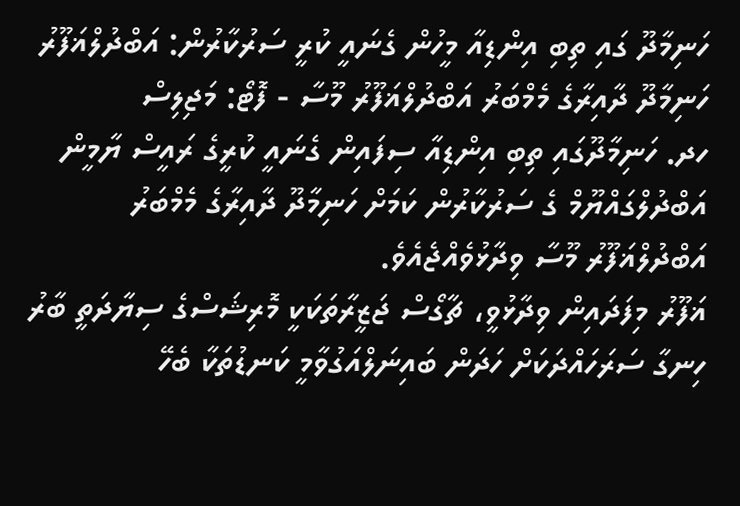ހަނިމާދޫ ގައި ތިބި އިންޑިއާ މީހުން ގެނައީ ކުރީ ސަރުކާރުން: އަބްދުލްޣަފޫރު
ހަނިމާދޫ ދާއިރާގެ މެމްބަރު އަބްދުލްޣަފޫރު މޫސާ - ފޮޓޯ: މަޖިލިސް
ހދ. ހަނިމާދޫގައި ތިބި އިންޑިއާ ސިފައިން ގެނައީ ކުރީގެ ރައީސް ޔާމީން އަބްދުލްގައްޔޫމް ގެ ސަރުކާރުން ކަމަށް ހަނިމާދޫ ދާއިރާގެ މެމްބަރު އަބްދުލްޣަފޫރު މޫސާ ވިދާޅުވެއްޖެއެވެ.
ޣަފޫރު މިފަދައިން ވިދާޅުވީ، ޗާގޯސް ޖަޒީރާތަކަކީ މޮރިޝަސްގެ ސިޔާދަތީ ބާރު ހިނގާ ސަރަހައްދަކަށް ހަދަން ބައިނަލްއަގުވާމީ ކަނޑުތަކާ ބެހޭ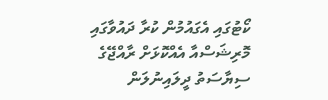ކޯޓުގައި އެގައުމުން ކުރާ ދައުވާގައި މޮރިޝަސްއާ އެއްކޮޅަށް ރާއްޖޭގެ ސިޔާސަތު ދީލައިނުލަން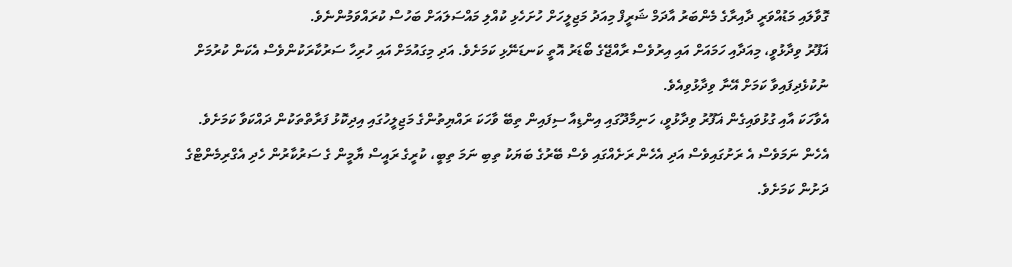ގޮވާލައި މަޑުއްވަރީ ދާއިރާގެ މެންބަރު އާދަމް ޝަރީފް މިއަދު މަޖިލީހަށް ހުށަހެޅި ކުއްލި މައްސަލައަށް ބަހުސް ކުރައްވަމުންނެވެ.
ޣަފޫރު ވިދާޅުވީ، މިއަދާއި ހަމައަށް އައި އިރުވެސް ރާއްޖޭގެ ބޯޑަރު އޮތީ ކަނޑަނޭޅި ކަމަށެވެ. އަދި މިގައުމަށް އައި ހުރިހާ ސަރުކާރަކުންވެސް އެކަން ކުރުމަށް ނުކުޅެދިފައިވާ ކަމަށް އޭނާ ވިދާޅުވިއެވެ.
އެވާހަކަ އާއި ގުޅުވައިގެން ޣަފޫރު ވިދާޅުވީ، ހަނިމާދޫގައި އިންޑިއާ ސިފައިން ތިބޭ ވާހަކަ ރައްޔިތުންގެ މަޖިލީހުގައި އިދިކޮޅު ފަރާތްތަކުން ދައްކަވާ ކަމަށެވެ. އެހެން ނަމަވެސް އެ ރަށުގައިވެސް އަދި އެހެން ރަށެއްގައި ވެސް ބޭރުގެ ބަޔަކު ތިބި ނަމަ ތިބީ، ކުރީގެ ރައީސް ޔާމީން ގެ ސަރުކާރުން ހެދި އެގްރިމެންޓްގެ ދަށުން ކަމަށެވެ.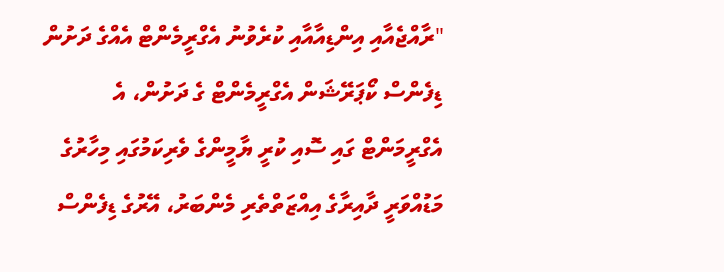"ރާއްޖެއާއި އިންޑިއާއާއި ކުރެވުނު އެގްރީމެންޓް އެއްގެ ދަށުން ޑިފެންސް ކޯޕަރޭޝަން އެގްރީމެންޓް ގެ ދަށުން، އެ އެގްރީމަންޓް ގައި ސޮއި ކުރީ ޔާމީންގެ ވެރިކަމުގައި މިހާރުގެ މަޑުއްވަރީ ދާއިރާގެ އިއްޒަތްތެރި މެންބަރު، އޭރުގެ ޑިފެންސް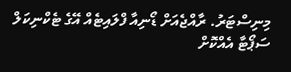މިނިސްޓަރު. ރާއްޖެއަށް ޑޯނިއާ ފްލައިޓެއް އޭގެ ޓެކްނިކަލް ސަޕޯޓާ އެއްކޮށް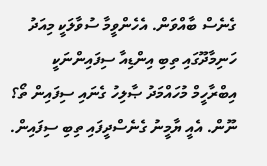ގެނެސް ބާއްވަން. އެހެންވީމާ ސުވާލަކީ މިއަދު ހަނިމާދޫގައި ތިބި އިންޑިއާ ސިފައިންނަކީ އިބްރާހީމް މުހައްމަދު ޞާލިހު ގެނައި ސިފައިން ތޯ؟ ނޫން. އެއީ ޔާމީނު ގެނެސްދީފައި ތިބި ސިފައިން.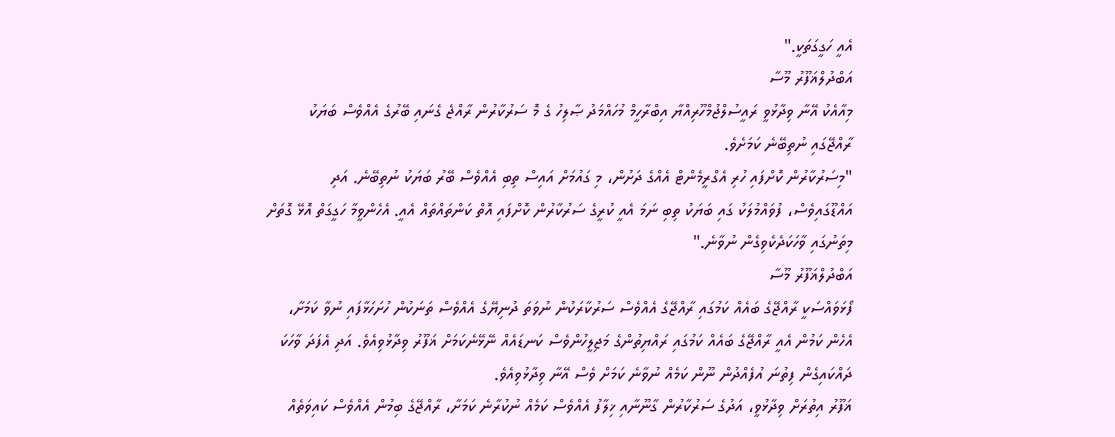އެއީ ހަގީގަތަކީ."
އަބްދުލްޣަފޫރު މޫސާ
މިއާއެކު އޭނާ ވިދާޅުވީ ރައީސުލްޖުމްހޫރިއްޔާ އިބްރާހީމް މުހައްމަދު ޞާލިހު ގެ މޮ ސަރުކާރުން ރާއްޖެ ގެނައި ބޭރުގެ އެއްވެސް ބަޔަކު ރާއްޖޭގައި ނުތިބޭނެ ކަމަށެވެ.
"މިސަރުކާރުން ކޮށްފައި ހުރި އެގްރީމެންޓް އެއްގެ ދަށުން، މި ގައުމަށް އައިސް ތިބި އެއްވެސް ބޭރު ބަޔަކު ނުތިބޭނެ. އަދި އައްޑޫގައިވެސް، ފުވައްމުލަކު ގައި ބަޔަކު ތިބި ނަމަ އެއީ ކުރީގެ ސަރުކާރުން ކޮށްފައި އޮތް ކަންތައްތައް އެއީ. އެހެންވީމާ ހަގީގަތް އޮޅޭ ގޮތަށް މިތަނުގައި ވާހަކަދެކެވިގެން ނުވާނެ."
އަބްދުލްޣަފޫރު މޫސާ
ފޯޅަވައްސަކީ ރާއްޖޭގެ ބައެއް ކަމުގައި ރާއްޖޭގެ އެއްވެސް ސަރުކާރަކުން ނުވަތަ ދުނިޔޭގެ އެއްވެސް ތަނަކުން ހުށަހަޅާފައި ނުވާ ކަމަށާ، އެހެން ކަމުން އެއީ ރާއްޖޭގެ ބައެއް ކަމުގައި ރައްޔިތުންގެ މަޖިލީހުންވެސް ކަނޑައެއް ނޭޅޭނެކަމަށް ޣަފޫރު ވިދާޅުވިއެވެ. އަދި އެފަދަ ވާހަކަ ދައްކައިގެން ފިތުނަ އުފެއްދުން ނޫން ކަމެއް ނުވާނެ ކަމަށް ވެސް އޭނާ ވިދާޅުވިއެވެ.
ޣަފޫރު އިތުރަށް ވިދާޅުވީ، އަދުގެ ސަރުކާރުން ގާނޫނާއި ޚިލާފު އެއްވެސް ކަމެއް ނުކުރާނެ ކަމަށާ، ރާއްޖޭގެ ބިމުން އެއްވެސް ކައިވަތެއް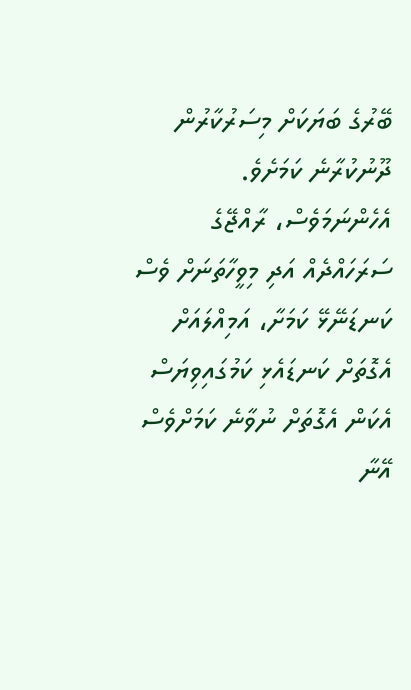ބޭރުގެ ބަޔަކަށް މިސަރުކާރުން ދޫނުކުރާނެ ކަމަށެވެ. އެހެންނަމަވެސް، ރާއްޖޭގެ ސަރަހައްދެއް އަދި މިވީހާތަނަށް ވެސް ކަނޑަނޭޅޭ ކަމަށާ، އަމިއްލައަށް އެގޮތަށް ކަނޑައެޅި ކަމުގައިވިޔަސް އެކަން އެގޮތަށް ނުވާނެ ކަމަށްވެސް އޭނާ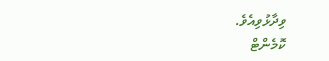ވިދާޅުވިއެވެ.
ކޮމެންޓް